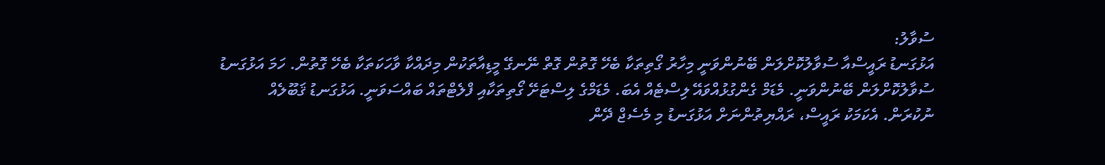ސުވާލު:
އަޅުގަނޑު ރައީސްއާ ސުވާލުކޮށްލަން ބޭނުންވަނީ މިހާރު ގޯތިތަކާ ބެހޭ ގޮތުން ގޮތް ނޭނގޭ މީޑިއާތަކުން މިދައްކާ ވާހަކަތަކާ ބެހޭ ގޮތުން. ހަމަ އަޅުގަނޑު ސުވާލުކޮށްލަން ބޭނުންވަނީ. މެޑަމް ގެންގުޅުއްވައޭ ލިސްޓެއް އެބަ. މެޑަމްގެ ލިސްޓަށޭ ގޯތިތަކާއި ފްލެޓްތައް ބައްސަވަނީ. އަޅުގަނޑު ޤަބޫލެއް ނުކުރަން. އެކަމަކު ރައީސް، ރައްޔިތުންނަށް އަޅުގަނޑު މި މެސެޖް ދޭން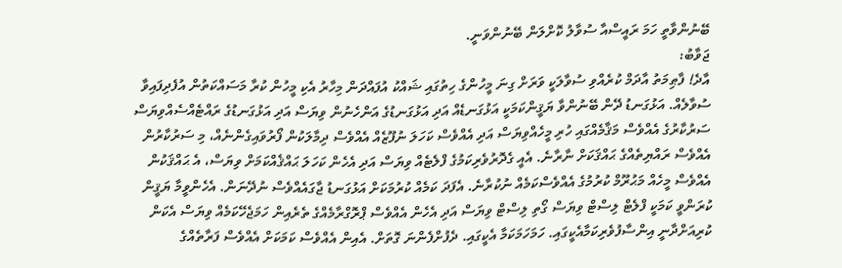ބޭނުންވާތީ ހަމަ ރައީސްއާ ސުވާލު ކޮށްލަން ބޭނުންވަނީ.
ޖަވާބު:
އާދެ! ފާޠިމަތު އާދަމް ކުރެއްވި ސުވާލަކީ ވަރަށް ގިނަ މީހުންގެ ހިތުގައި ޝައްކު އުފައްދަން މިހާރު އެކި މީހުން ކުރާ މަސައްކަތުން އުފެދިފައިވާ ސުވާލެއް. އަޅުގަނޑު ދޭން ބޭނުންވާ ޔަޤީންކަމަކީ އަޅުގަނޑެއް އަދި އަޅުގަނޑުގެ އަންހެނުން ވިޔަސް އަދި އަޅުގަނޑުގެ ރައްޓެއްސެއްވިޔަސް ސަރުކާރުގެ އެއްވެސް މަޤާމެއްގައި ހުރި މީހެއްވިޔަސް އަދި އެއްވެސް ކަހަލަ ނުފޫޒެއް އެއްވެސް ދިމާލަކުން ފޯރުވައިގެންނެއް، މި ސަރުކާރުން އެއްވެސް ރައްޔިތެއްގެ ޙައްޤަކަށް ނާރާނެ. އެއީ ގެދޮރުވެރިކަމުގެ ފްލެޓެއް ވިޔަސް އަދި އެހެން ކަހަލަ ޙައްޤެއްކަމަށް ވިޔަސް، އެ ޙައްޤަކުން އެއްވެސް މީހެއް މަޙުރޫމް ކުރުމުގެ އެއްވެސްކަމެއް ނުކުރާނެ. އެފަދަ ކަމެއް ކުރުމަކަށް އަޅުގަނޑު ޖާގައެއްވެސް ނުދޭނަން. އެހެންވީމާ ޔަޤީން ކުރަންވީ ކަމަކީ ފްލެޓް ލިސްޓް ވިޔަސް ގޯތި ލިސްޓް ވިޔަސް އަދި އެހެން އެއްވެސް ޕްރޮގްރާމެއްގެ ތެރެއިން ހަމަޖެހޭކަމެއް ވިޔަސް އެކަން ކުރިއަށްދާނީ އިންސާފުވެރިކަމާއެކީގައި. ހަމަހަމަކަމާ އެކީގައި. ދެފުށްފެންނަ ގޮތަށް. އެއިން އެއްވެސް ކަމަކަށް އެއްވެސް ފަރާތެއްގެ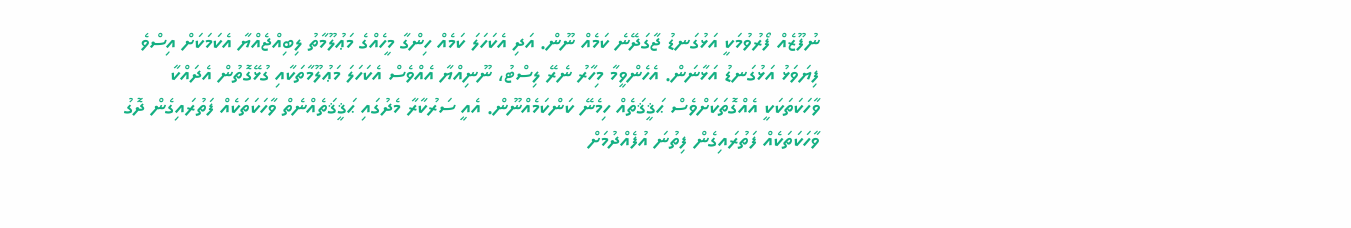ނުފޫޒެއް ފޯރުވުމަކީ އަޅުގަނޑު ޖާގަދޭނެ ކަމެއް ނޫން. އަދި އެކަހަލަ ކަމެއް ހިންގާ މީހެއްގެ މަޢުލޫމާތު ލިބިއްޖެއްޔާ އެކަމަކަށް އިސްވެ ފިޔަވަޅު އަޅުގަނޑު އަޅާނަން. އެހެންވީމާ މިހާރު ނެރޭ ލިސްޓު، ނޫނިއްޔާ އެއްވެސް އެކަހަލަ މަޢުލޫމާތަކާއި ގުޅޭގޮތުން އެދައްކާ ވާހަކަތަކަކީ އެއްގޮތަކަށްވެސް ޙަޤީޤަތެއް ހިމެނޭ ކަންކަމެއްނޫން. އެއީ ސަރުކާރާ މެދުގައި ޙަޤީޤަތެއްނެތް ވާހަކަތަކެއް ފަތުރައިގެން ދޮގު ވާހަކަތަކެއް ފަތުރައިގެން ފިތުނަ އުފެއްދުމަށް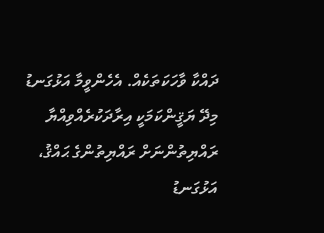ދައްކާ ވާހަކަތަކެއް. އެހެންވީމާ އަޅުގަނޑު މިދޭ ޔަޤީންކަމަކީ އިރާދަކުރެއްވިއްޔާ ރައްޔިތުންނަށް ރައްޔިތުންގެ ޙައްޤު، އަޅުގަނޑު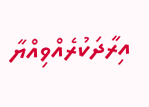އިރާދަކުރެއްވިއްޔާ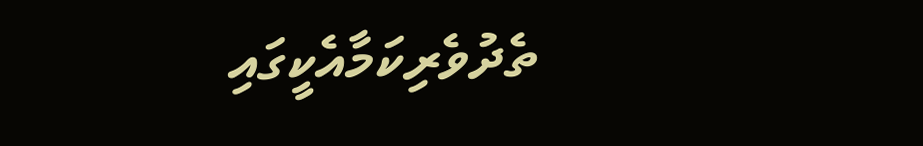ތެދުވެރިކަމާއެކީގައި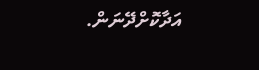އަދާކޮށްދޭނަން.